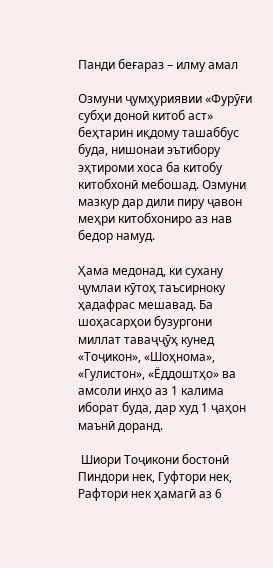Панди беғараз – илму амал

Озмуни ҷумҳуриявии «Фурӯғи субҳи доноӣ китоб аст» беҳтарин иқдому ташаббус буда, нишонаи эътибору эҳтироми хоса ба китобу китобхонӣ мебошад. Озмуни мазкур дар дили пиру ҷавон меҳри китобхониро аз нав бедор намуд.

Ҳама медонад, ки сухану ҷумлаи кӯтоҳ таъсирноку ҳадафрас мешавад. Ба шоҳасарҳои бузургони миллат таваҷҷӯҳ кунед «Тоҷикон», «Шоҳнома», «Гулистон», «Ёддоштҳо» ва амсоли инҳо аз 1 калима иборат буда, дар худ 1 ҷаҳон маънӣ доранд.

 Шиори Тоҷикони бостонӣ Пиндори нек, Гуфтори нек, Рафтори нек ҳамагӣ аз 6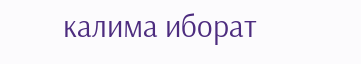калима иборат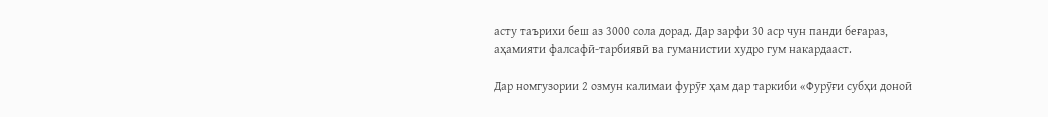асту таърихи беш аз 3000 сола дорад. Дар зарфи 30 аср чун панди беғараз, аҳамияти фалсафӣ-тарбиявӣ ва гуманистии худро гум накардааст.

Дар номгузории 2 озмун калимаи фурӯғ ҳам дар таркиби «Фурӯғи субҳи доноӣ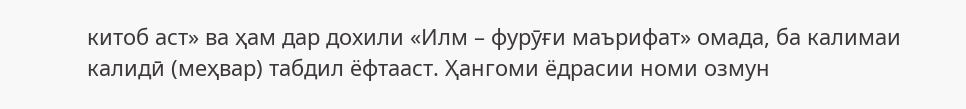китоб аст» ва ҳам дар дохили «Илм – фурӯғи маърифат» омада, ба калимаи калидӣ (меҳвар) табдил ёфтааст. Ҳангоми ёдрасии номи озмун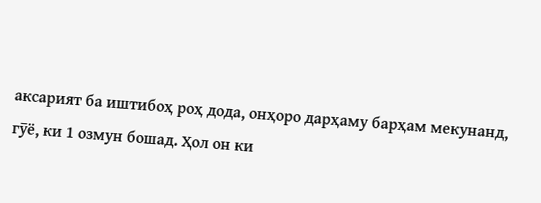аксарият ба иштибоҳ роҳ дода, онҳоро дарҳаму барҳам мекунанд, гӯё, ки 1 озмун бошад. Ҳол он ки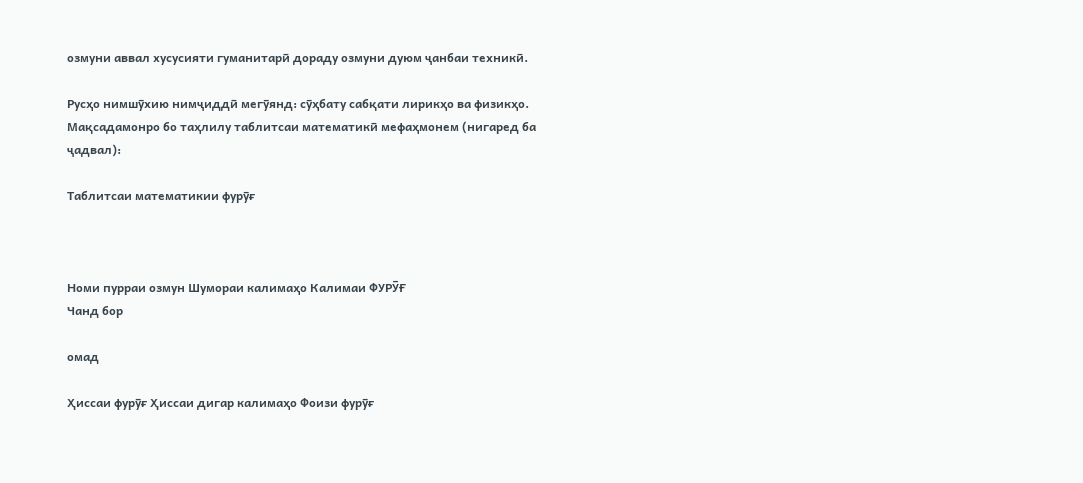озмуни аввал хусусияти гуманитарӣ дораду озмуни дуюм ҷанбаи техникӣ.

Русҳо нимшӯхию нимҷиддӣ мегӯянд: сӯҳбату сабқати лирикҳо ва физикҳо. Мақсадамонро бо таҳлилу таблитсаи математикӣ мефаҳмонем (нигаред ба ҷадвал):

Таблитсаи математикии фурӯғ



Номи пурраи озмун Шумораи калимаҳо Калимаи ФУРӮҒ
Чанд бор

омад

Ҳиссаи фурӯғ Ҳиссаи дигар калимаҳо Фоизи фурӯғ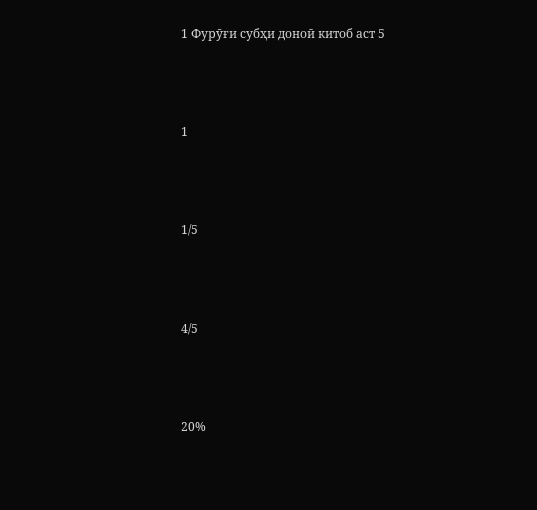1 Фурӯғи субҳи доноӣ китоб аст 5



1



1/5



4/5



20%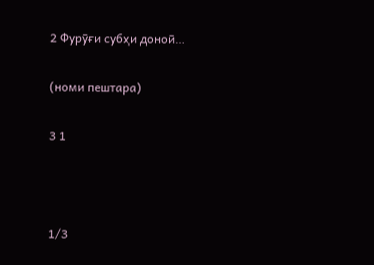2 Фурӯғи субҳи доноӣ…

(номи пештара)

3 1



1/3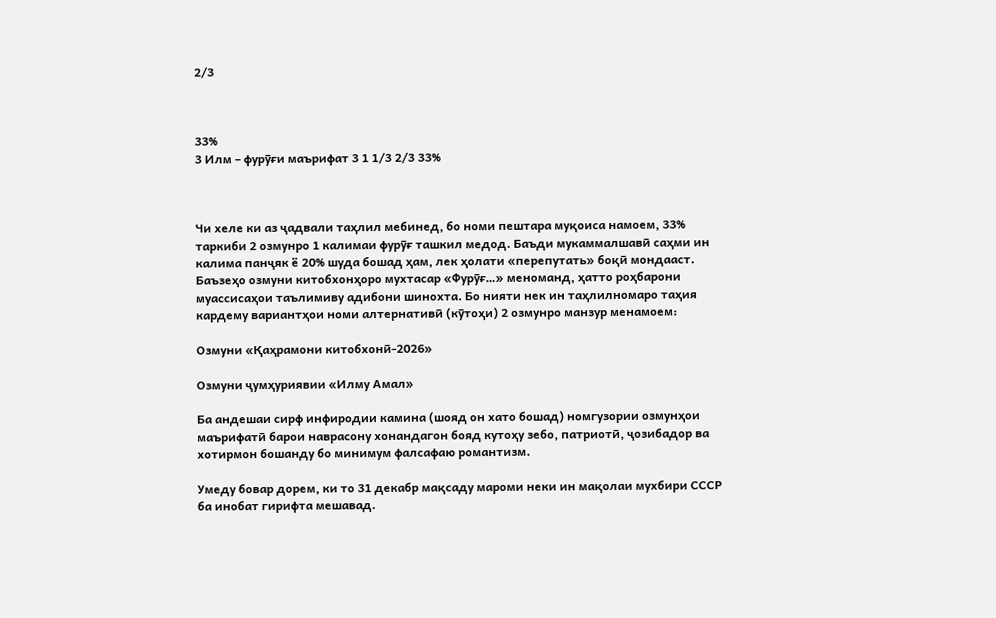2/3



33%
3 Илм – фурӯғи маърифат 3 1 1/3 2/3 33%



Чи хеле ки аз ҷадвали таҳлил мебинед, бо номи пештара муқоиса намоем, 33% таркиби 2 озмунро 1 калимаи фурӯғ ташкил медод. Баъди мукаммалшавӣ саҳми ин калима панҷяк ё 20% шуда бошад ҳам, лек ҳолати «перепутать» боқӣ мондааст. Баъзеҳо озмуни китобхонҳоро мухтасар «Фурӯғ…» меноманд, ҳатто роҳбарони муассисаҳои таълимиву адибони шинохта. Бо нияти нек ин таҳлилномаро таҳия кардему вариантҳои номи алтернативӣ (кӯтоҳи) 2 озмунро манзур менамоем:

Озмуни «Қаҳрамони китобхонӣ-2026»

Озмуни ҷумҳуриявии «Илму Амал»

Ба андешаи сирф инфиродии камина (шояд он хато бошад) номгузории озмунҳои маърифатӣ барои наврасону хонандагон бояд кутоҳу зебо, патриотӣ, ҷозибадор ва хотирмон бошанду бо минимум фалсафаю романтизм.

Умеду бовар дорем, ки то 31 декабр мақсаду мароми неки ин мақолаи мухбири СССР ба инобат гирифта мешавад.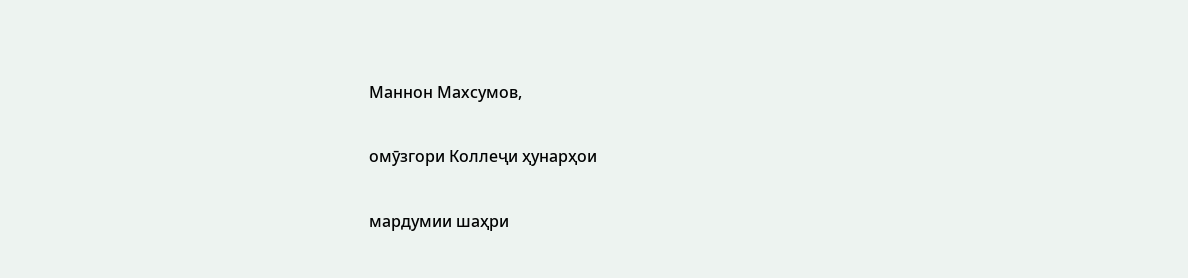Маннон Махсумов,

омӯзгори Коллеҷи ҳунарҳои

мардумии шаҳри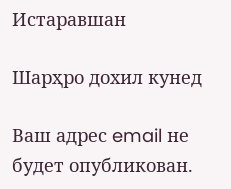Истаравшан

Шарҳро дохил кунед

Ваш адрес email не будет опубликован.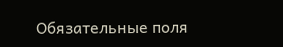Обязательные поля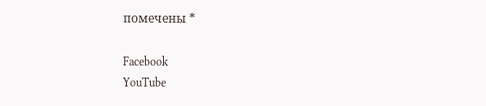помечены *

Facebook
YouTube